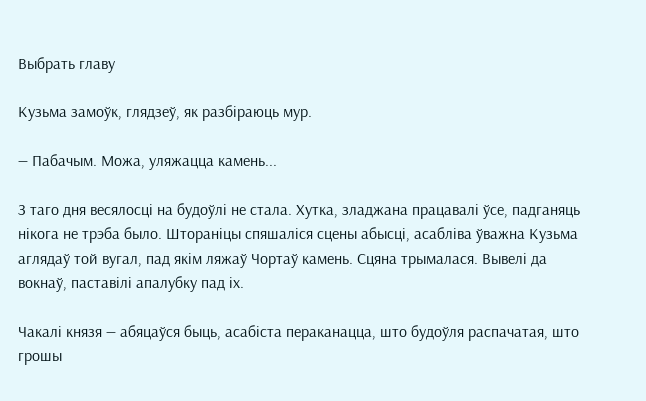Выбрать главу

Кузьма замоўк, глядзеў, як разбіраюць мур.

— Пабачым. Можа, уляжацца камень...

З таго дня весялосці на будоўлі не стала. Хутка, зладжана працавалі ўсе, падганяць нікога не трэба было. Штораніцы спяшаліся сцены абысці, асабліва ўважна Кузьма аглядаў той вугал, пад якім ляжаў Чортаў камень. Сцяна трымалася. Вывелі да вокнаў, паставілі апалубку пад іх.

Чакалі князя — абяцаўся быць, асабіста пераканацца, што будоўля распачатая, што грошы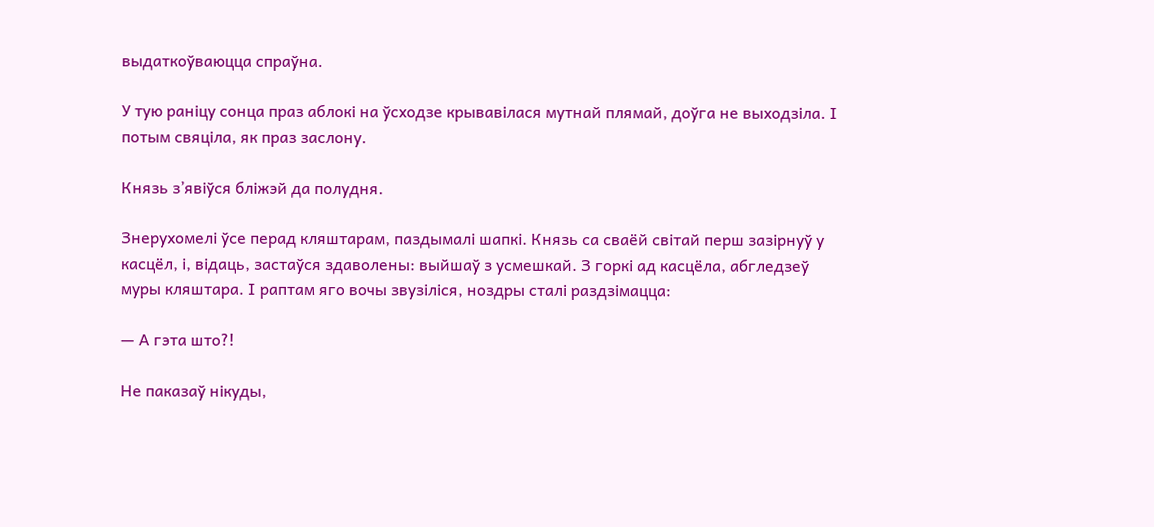выдаткоўваюцца спраўна.

У тую раніцу сонца праз аблокі на ўсходзе крывавілася мутнай плямай, доўга не выходзіла. І потым свяціла, як праз заслону.

Князь з’явіўся бліжэй да полудня.

Знерухомелі ўсе перад кляштарам, паздымалі шапкі. Князь са сваёй світай перш зазірнуў у касцёл, і, відаць, застаўся здаволены: выйшаў з усмешкай. З горкі ад касцёла, абгледзеў муры кляштара. І раптам яго вочы звузіліся, ноздры сталі раздзімацца:

— А гэта што?!

Не паказаў нікуды,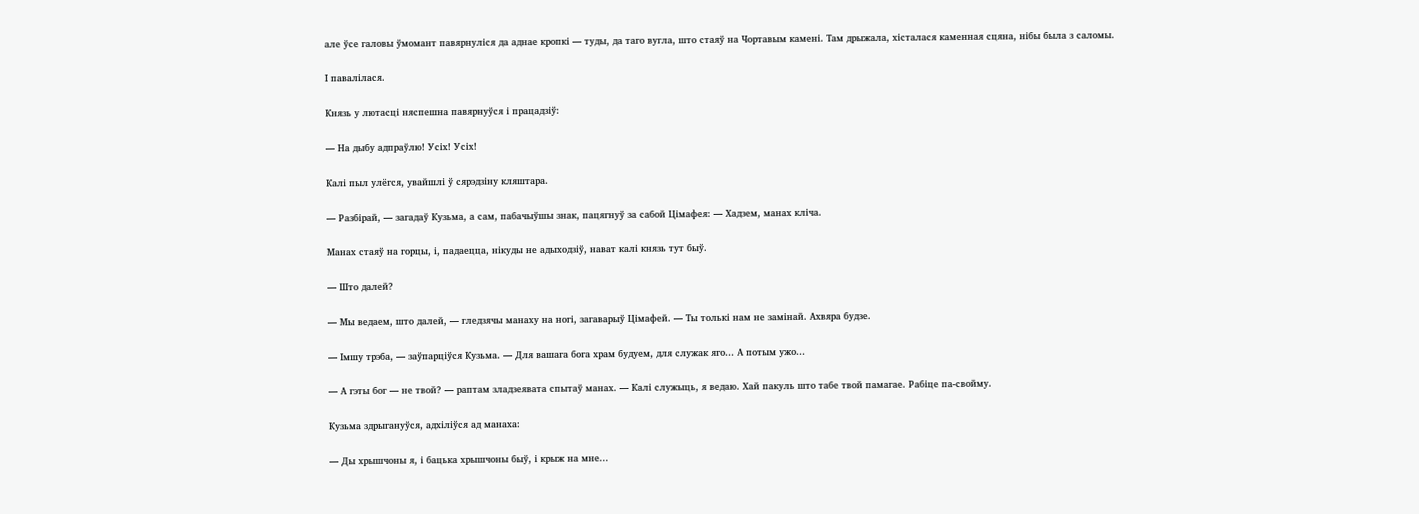але ўсе галовы ўмомант павярнуліся да аднае кропкі — туды, да таго вугла, што стаяў на Чортавым камені. Там дрыжала, хісталася каменная сцяна, нібы была з саломы.

І павалілася.

Князь у лютасці няспешна павярнуўся і працадзіў:

— На дыбу адпраўлю! Усіх! Усіх!

Калі пыл улёгся, увайшлі ў сярэдзіну кляштара.

— Разбірай, — загадаў Кузьма, а сам, пабачыўшы знак, пацягнуў за сабой Цімафея: — Хадзем, манах кліча.

Манах стаяў на горцы, і, падаецца, нікуды не адыходзіў, нават калі князь тут быў.

— Што далей?

— Мы ведаем, што далей, — гледзячы манаху на ногі, загаварыў Цімафей. — Ты толькі нам не замінай. Ахвяра будзе.

— Імшу трэба, — заўпарціўся Кузьма. — Для вашага бога храм будуем, для служак яго... А потым ужо...

— А гэты бог — не твой? — раптам зладзеявата спытаў манах. — Калі служыць, я ведаю. Хай пакуль што табе твой памагае. Рабіце па-свойму.

Кузьма здрыгануўся, адхіліўся ад манаха:

— Ды хрышчоны я, і бацька хрышчоны быў, і крыж на мне...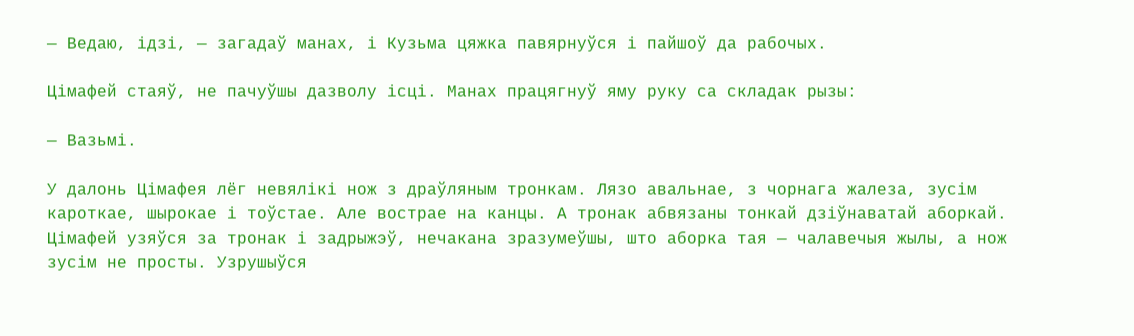— Ведаю, ідзі, — загадаў манах, і Кузьма цяжка павярнуўся і пайшоў да рабочых.

Цімафей стаяў, не пачуўшы дазволу ісці. Манах працягнуў яму руку са складак рызы:

— Вазьмі.

У далонь Цімафея лёг невялікі нож з драўляным тронкам. Лязо авальнае, з чорнага жалеза, зусім кароткае, шырокае і тоўстае. Але вострае на канцы. А тронак абвязаны тонкай дзіўнаватай аборкай. Цімафей узяўся за тронак і задрыжэў, нечакана зразумеўшы, што аборка тая — чалавечыя жылы, а нож зусім не просты. Узрушыўся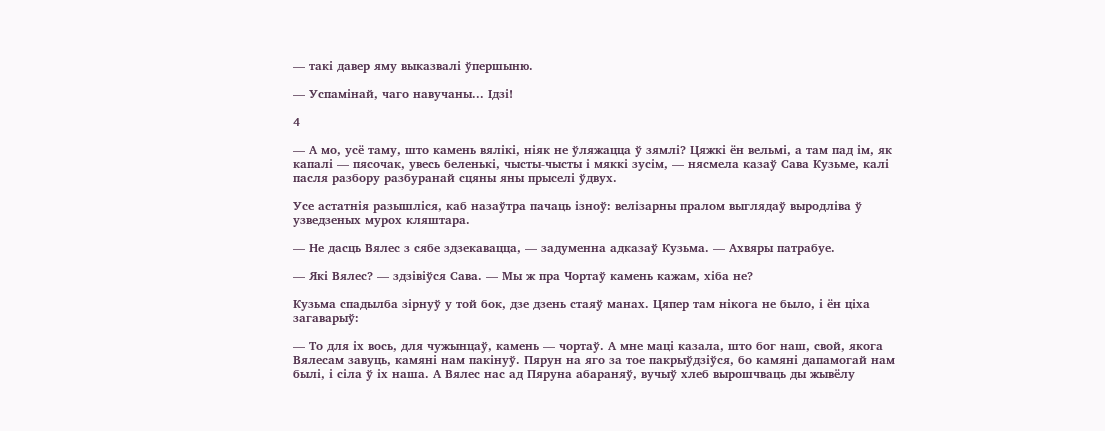— такі давер яму выказвалі ўпершыню.

— Успамінай, чаго навучаны... Ідзі!

4

— А мо, усё таму, што камень вялікі, ніяк не ўляжацца ў зямлі? Цяжкі ён вельмі, а там пад ім, як капалі — пясочак, увесь беленькі, чысты-чысты і мяккі зусім, — нясмела казаў Сава Кузьме, калі пасля разбору разбуранай сцяны яны прыселі ўдвух.

Усе астатнія разышліся, каб назаўтра пачаць ізноў: велізарны пралом выглядаў выродліва ў узведзеных мурох кляштара.

— Не дасць Вялес з сябе здзекавацца, — задуменна адказаў Кузьма. — Ахвяры патрабуе.

— Які Вялес? — здзівіўся Сава. — Мы ж пра Чортаў камень кажам, хіба не?

Кузьма спадылба зірнуў у той бок, дзе дзень стаяў манах. Цяпер там нікога не было, і ён ціха загаварыў:

— То для іх вось, для чужынцаў, камень — чортаў. А мне маці казала, што бог наш, свой, якога Вялесам завуць, камяні нам пакінуў. Пярун на яго за тое пакрыўдзіўся, бо камяні дапамогай нам былі, і сіла ў іх наша. А Вялес нас ад Пяруна абараняў, вучыў хлеб вырошчваць ды жывёлу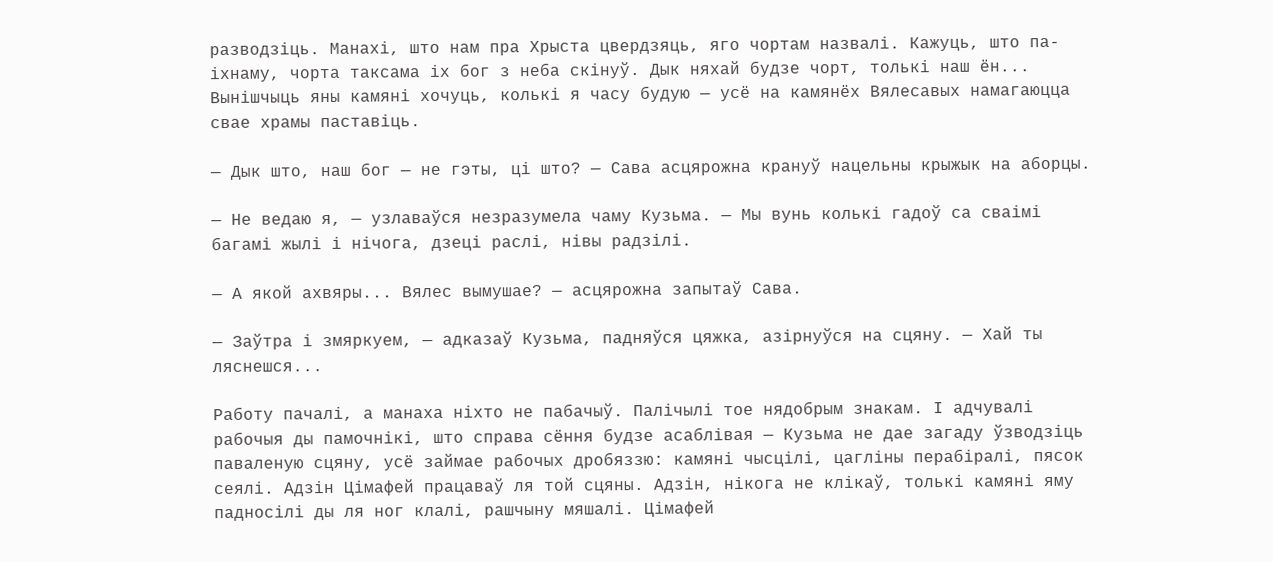разводзіць. Манахі, што нам пра Хрыста цвердзяць, яго чортам назвалі. Кажуць, што па-іхнаму, чорта таксама іх бог з неба скінуў. Дык няхай будзе чорт, толькі наш ён... Вынішчыць яны камяні хочуць, колькі я часу будую — усё на камянёх Вялесавых намагаюцца свае храмы паставіць.

— Дык што, наш бог — не гэты, ці што? — Сава асцярожна крануў нацельны крыжык на аборцы.

— Не ведаю я, — узлаваўся незразумела чаму Кузьма. — Мы вунь колькі гадоў са сваімі багамі жылі і нічога, дзеці раслі, нівы радзілі.

— А якой ахвяры... Вялес вымушае? — асцярожна запытаў Сава.

— Заўтра і змяркуем, — адказаў Кузьма, падняўся цяжка, азірнуўся на сцяну. — Хай ты ляснешся...

Работу пачалі, а манаха ніхто не пабачыў. Палічылі тое нядобрым знакам. І адчувалі рабочыя ды памочнікі, што справа сёння будзе асаблівая — Кузьма не дае загаду ўзводзіць паваленую сцяну, усё займае рабочых дробяззю: камяні чысцілі, цагліны перабіралі, пясок сеялі. Адзін Цімафей працаваў ля той сцяны. Адзін, нікога не клікаў, толькі камяні яму падносілі ды ля ног клалі, рашчыну мяшалі. Цімафей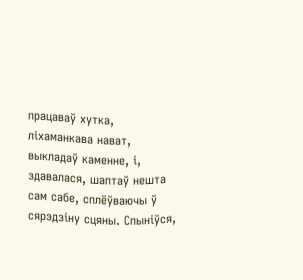працаваў хутка, ліхаманкава нават, выкладаў каменне, і, здавалася, шаптаў нешта сам сабе, сплёўваючы ў сярэдзіну сцяны. Спыніўся,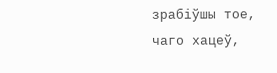зрабіўшы тое, чаго хацеў,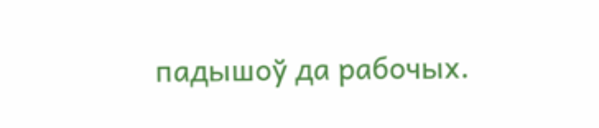падышоў да рабочых.